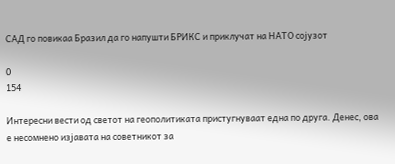САД го повикаа Бразил да го напушти БРИКС и приклучат на НАТО сојузот

0
154

Интересни вести од светот на геополитиката пристугнуваат една по друга. Денес, ова е несомнено изјавата на советникот за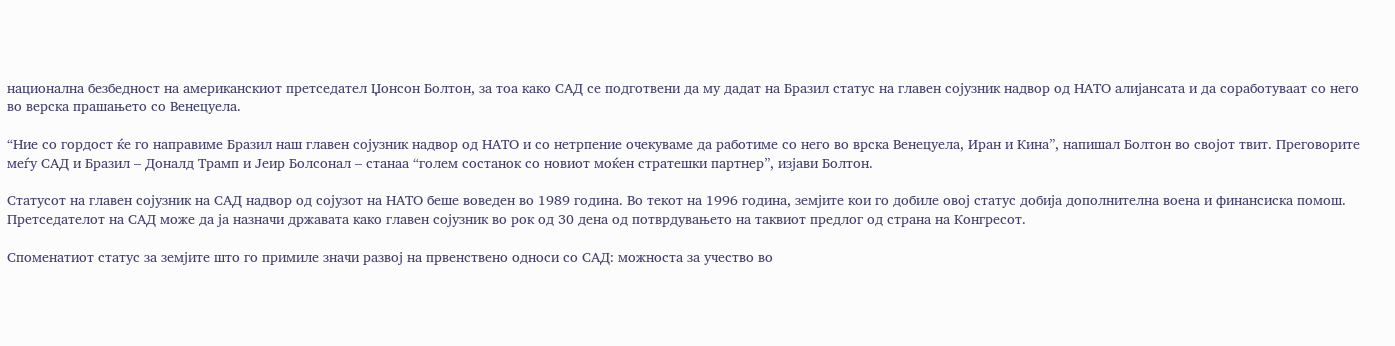национална безбедност на американскиот претседател Џонсон Болтон, за тоа како САД се подготвени да му дадат на Бразил статус на главен сојузник надвор од НАТО алијансата и да соработуваат со него во верска прашањето со Венецуела.

“Ние со гордост ќе го направиме Бразил наш главен сојузник надвор од НАТО и со нетрпение очекуваме да работиме со него во врска Венецуела, Иран и Кина”, напишал Болтон во својот твит. Преговорите меѓу САД и Бразил – Доналд Трамп и Јеир Болсонал – станаа “голем состанок со новиот моќен стратешки партнер”, изјави Болтон.

Статусот на главен сојузник на САД надвор од сојузот на НАТО беше воведен во 1989 година. Во текот на 1996 година, земјите кои го добиле овој статус добија дополнителна воена и финансиска помош. Претседателот на САД може да ја назначи државата како главен сојузник во рок од 30 дена од потврдувањето на таквиот предлог од страна на Конгресот.

Споменатиот статус за земјите што го примиле значи развој на првенствено односи со САД: можноста за учество во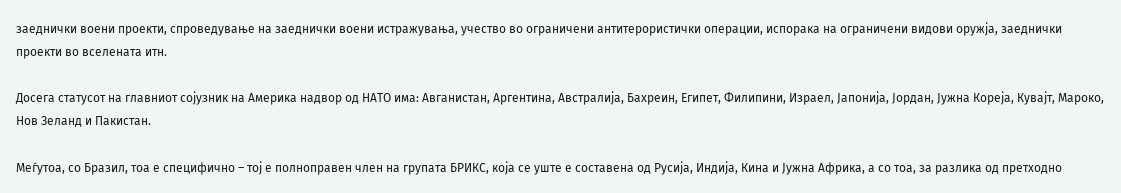заеднички воени проекти, спроведување на заеднички воени истражувања, учество во ограничени антитерористички операции, испорака на ограничени видови оружја, заеднички проекти во вселената итн.

Досега статусот на главниот сојузник на Америка надвор од НАТО има: Авганистан, Аргентина, Австралија, Бахреин, Египет, Филипини, Израел, Јапонија, Јордан, Јужна Кореја, Кувајт, Мароко, Нов Зеланд и Пакистан.

Меѓутоа, со Бразил, тоа е специфично – тој е полноправен член на групата БРИКС, која се уште е составена од Русија, Индија, Кина и Јужна Африка, а со тоа, за разлика од претходно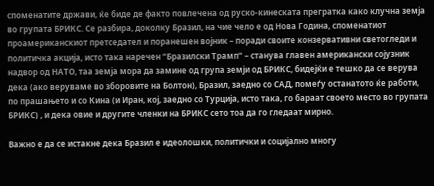споменатите држави, ќе биде де факто повлечена од руско-кинеската прегратка како клучна земја во групата БРИКС. Се разбира, доколку Бразил, на чие чело е од Нова Година, споменатиот проамериканскиот претседател и поранешен војник – поради своите конзервативни светогледи и политичка акција, исто така наречен “Бразилски Трамп” – станува главен американски сојузник надвор од НАТО, таа земја мора да замине од група земји од БРИКС, бидејќи е тешко да се верува дека (ако веруваме во зборовите на Болтон), Бразил, заедно со САД, помеѓу останатото ќе работи, по прашањето и со Кина (и Иран, кој, заедно со Турција, исто така, го бараат своето место во групата БРИКС) , и дека овие и другите членки на БРИКС сето тоа да го гледаат мирно.

Важно е да се истакне дека Бразил е идеолошки, политички и социјално многу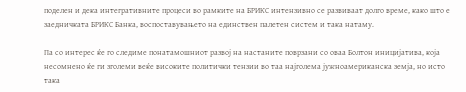поделен и дека интегративните процеси во рамките на БРИКС интензивно се развиваат долго време, како што е заедничката БРИКС Банка, воспоставувањето на единствен палетен систем и така натаму.

Па со интерес ќе го следиме понатамошниот развој на настаните поврзани со оваа Болтон иницијатива, која несомнено ќе ги зголеми веќе високите политички тензии во таа најголема јужноамериканска земја, но исто така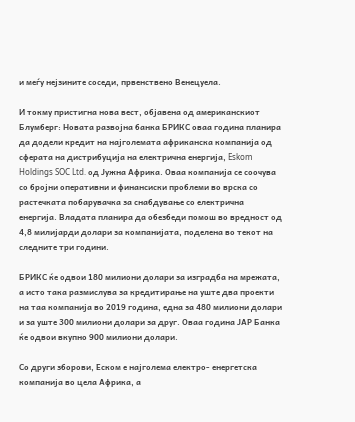и меѓу нејзините соседи, првенствено Венецуела.

И токму пристигна нова вест, објавена од американскиот Блумберг: Новата развојна банка БРИКС оваа година планира да додели кредит на најголемата африканска компанија од сферата на дистрибуција на електрична енергија, Eskom Holdings SOC Ltd. од Јужна Африка. Оваа компанија се соочува со бројни оперативни и финансиски проблеми во врска со растечката побарувачка за снабдување со електрична енергија. Владата планира да обезбеди помош во вредност од 4,8 милијарди долари за компанијата, поделена во текот на следните три години.

БРИКС ќе одвои 180 милиони долари за изградба на мрежата, а исто така размислува за кредитирање на уште два проекти на таа компанија во 2019 година, една за 480 милиони долари и за уште 300 милиони долари за друг. Оваа година ЈАР Банка ќе одвои вкупно 900 милиони долари.

Со други зборови, Еском е најголема електро- енергетска компанија во цела Африка, а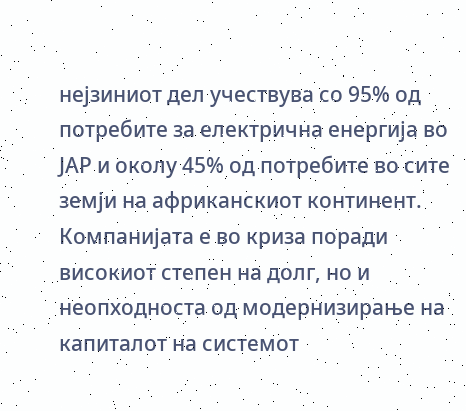нејзиниот дел учествува со 95% од потребите за електрична енергија во ЈАР и околу 45% од потребите во сите земји на африканскиот континент. Компанијата е во криза поради високиот степен на долг, но и неопходноста од модернизирање на капиталот на системот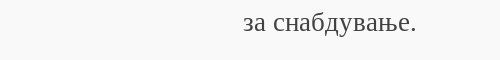за снабдување.